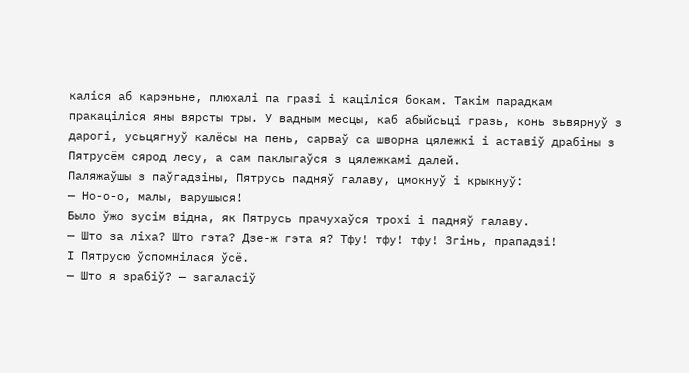каліся аб карэньне, плюхалі па гразі і каціліся бокам. Такім парадкам пракаціліся яны вярсты тры. У вадным месцы, каб абыйсьці гразь, конь зьвярнуў з дарогі, усьцягнуў калёсы на пень, сарваў са шворна цялежкі і аставіў драбіны з Пятрусём сярод лесу, а сам паклыгаўся з цялежкамі далей.
Паляжаўшы з паўгадзіны, Пятрусь падняў галаву, цмокнуў і крыкнуў:
— Но-о-о, малы, варушыся!
Было ўжо зусім відна, як Пятрусь прачухаўся трохі і падняў галаву.
— Што за ліха? Што гэта? Дзе-ж гэта я? Тфу! тфу! тфу! Згінь, прападзі!
І Пятрусю ўспомнілася ўсё.
— Што я зрабіў? — загаласіў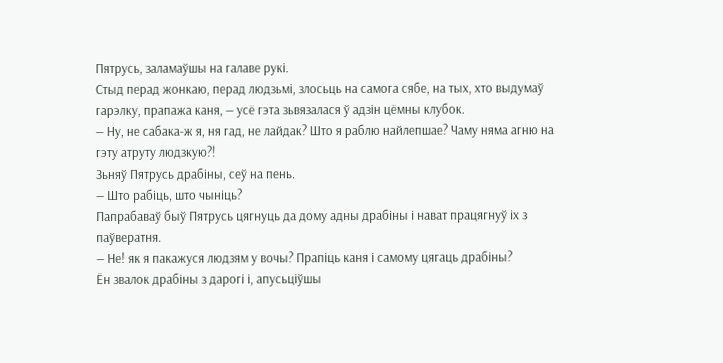Пятрусь, заламаўшы на галаве рукі.
Стыд перад жонкаю, перад людзьмі, злосьць на самога сябе, на тых, хто выдумаў гарэлку, прапажа каня, — усё гэта зьвязалася ў адзін цёмны клубок.
— Ну, не сабака-ж я, ня гад, не лайдак? Што я раблю найлепшае? Чаму няма агню на гэту атруту людзкую?!
Зьняў Пятрусь драбіны, сеў на пень.
— Што рабіць, што чыніць?
Папрабаваў быў Пятрусь цягнуць да дому адны драбіны і нават працягнуў іх з паўвератня.
— Не! як я пакажуся людзям у вочы? Прапіць каня і самому цягаць драбіны?
Ён звалок драбіны з дарогі і, апусьціўшы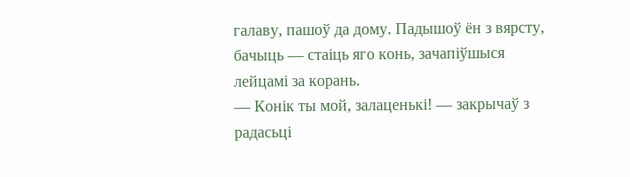галаву, пашоў да дому. Падышоў ён з вярсту, бачыць — стаіць яго конь, зачапіўшыся лейцамі за корань.
— Конік ты мой, залаценькі! — закрычаў з радасьці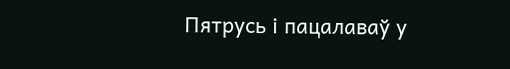Пятрусь і пацалаваў у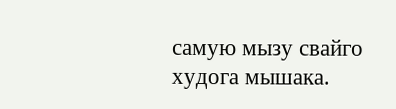самую мызу свайго худога мышака.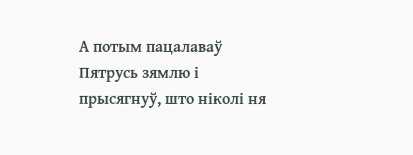А потым пацалаваў Пятрусь зямлю і прысягнуў, што ніколі ня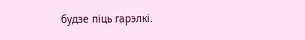будзе піць гарэлкі.